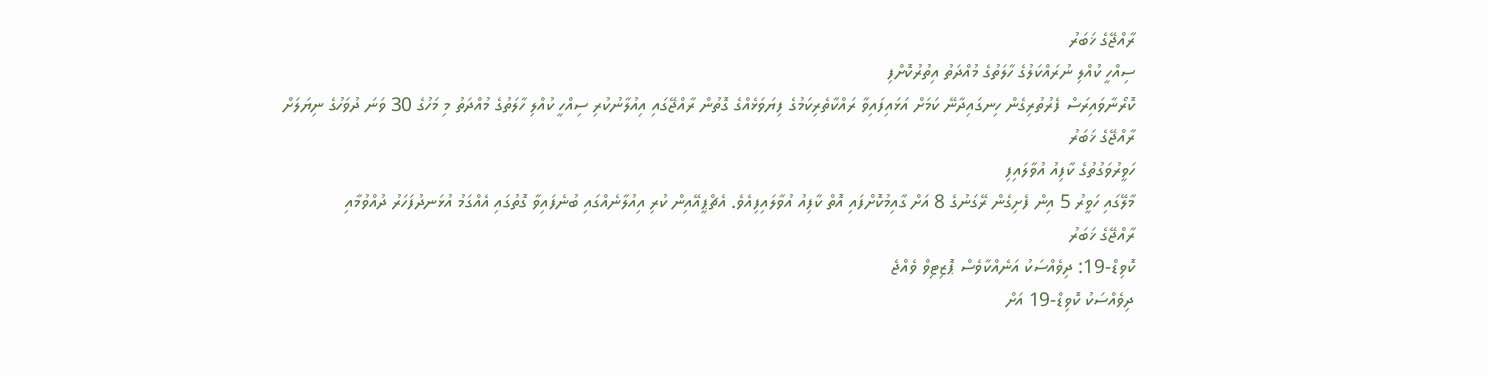ރާއްޖޭގެ ޚަބަރު
ސިއްހީ ކުއްލި ނުރައްކަލުގެ ހާލަތުގެ މުއްދަތު އިތުރުކޮށްފި
ކޮރޯނާވައިރަސް ފެރުތުރިގެން ހިނގައިދާނޭ ކަމަށް އަޅައިފައިވާ ރައްކާތެރިކަމުގެ ފިޔަވަޅެއްގެ ގޮތުން ރާއްޖޭގައި އިއުލާނުކުރި ސިއްހީ ކުއްލި ހާލަތުގެ މުއްދަތު މި މަހުގެ 30 ވަނަ ދުވަހުގެ ނިޔަލަށް
ރާއްޖޭގެ ޚަބަރު
ހަވީރުވަގުތުގެ ކާފިއު އުވާލައިފި
މާލޭގައި ހަވީރު 5 އިން ފެށިގެން ރޭގަނުގެ 8 އަށް ގާއިމުކޮށްފައި އޮތް ކާފިއު އުވާލައިފިއެވެ. އެޗްޕީއޭއިން ކުރި އިއުލާނެއްގައި ބުނެފައިވާ ގޮތުގައި އެއްގަމު އުޅަނދުފަހަރު ދުއްވުމާއި
ރާއްޖޭގެ ޚަބަރު
ކޮވިޑް-19: ދިވެއްސަކު އަނެއްކާވެސް ޕޮޒިޓިވް ވެއްޖެ
ދިވެއްސަކު ކޮވިޑް-19 އަށް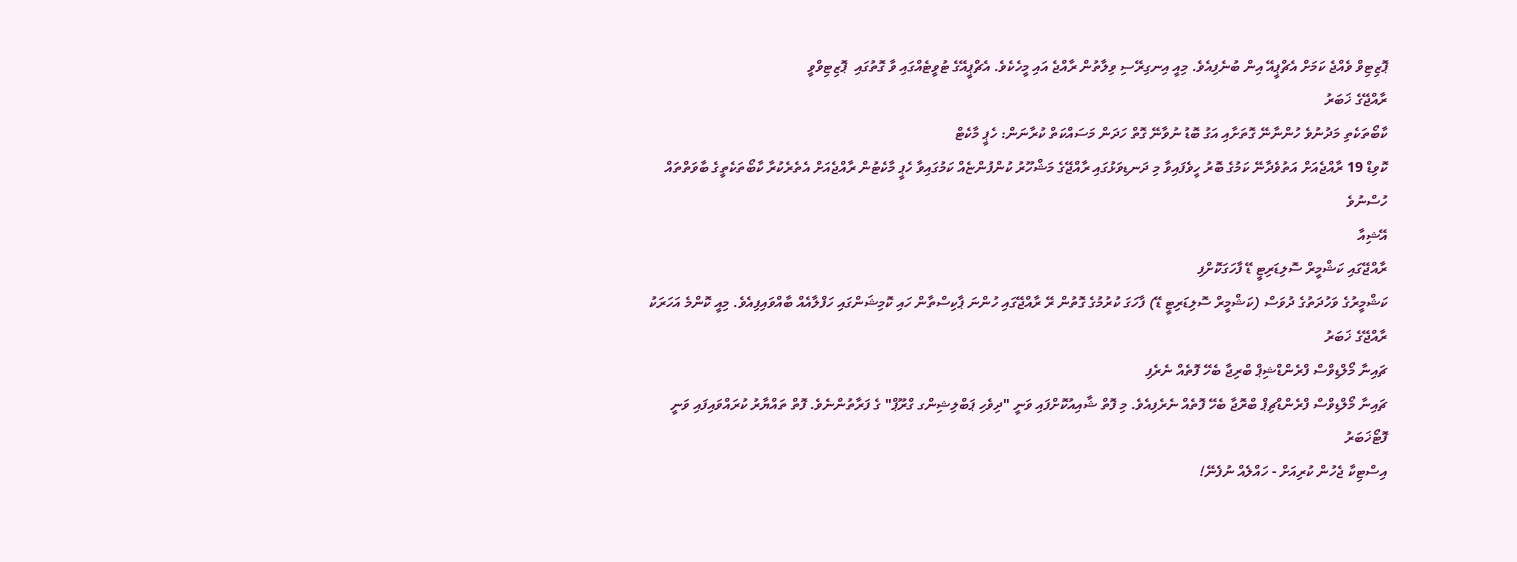ޕޮޒިޓިވް ވެއްޖެ ކަމަށް އެޗްޕީއޭ އިން ބުނެފިއެވެ. މިއީ އިނގިރޭސި ވިލާތުން ރާއްޖެ އައި މީހެކެވެ. އެޗްޕީއޭގެ ޓުވީޓެއްގައި ވާ ގޮތުގައި  ޕޮޒިޓިވްވީ
ރާއްޖޭގެ ޚަބަރު
ކާބޯތަކެތި މަދުނުވެ ހުންނާނޭ ގޮތަށާއި އަގު ބޮޑު ނުވާނޭ ގޮތް ހަދަން މަސައްކަތް ކުރާނަން: ހެޕީ މާކެޓް
ކޮވިޑް 19 ރާއްޖެއަށް އަތުވެދާނޭ ކަމުގެ ބޮރު ހީވެފައިވާ މި ދަނޑިވަޅުގައި ރާއްޖޭގެ މަޝްހޫރު ކުންފުންޏެއް ކަމުގައިވާ ހެޕީ މާކެޓުން ރާއްޖެއަށް އެތެރެކުރާ ކާބޯތަކެތީގެ ބާވަތްތައް ހުސްނުވެ
އޭޝިއާ
ރާއްޖޭގައި ކަޝްމީރް ސޮލިޑަރިޓީ ޑޭ ފާހަގަކޮށްފި
ކަޝްމީރުގެ ވަހުދަތުގެ ދުވަސް (ކަޝްމީރް ސޮލިޑަރިޓީ ޑޭ) ފާހަގަ ކުރުމުގެ ގޮތުން ރޭ ރާއްޖޭގައި ހުންނަ ޕާކިސްތާން ހައި ކޮމިޝަންގައި ހަފްލާއެއް ބާއްވައިފިއެވެ. މިއީ ކޮންމެ އަހަރަކު
ރާއްޖޭގެ ޚަބަރު
ޗައިނާ މޯލްޑިވްސް ފްރެންޑްޝިޕް ބްރިޖާ ބެހޭ ފޮތެއް ނެރެފި
ޗައިނާ މޯލްޑިވްސް ފްރެންޑްޗިޕް ބްރޮޖާ ބެހޭ ފޮތެއް ނެރެފިއެވެ. މި ފޮތް ޝާއިއުކޮށްފައި ވަނީ "ދިވެހި ޕަބްލިޝިންގ ގްރޫޕް" ގެ ފަރާތުންނެވެ. ފޮތް ތައްޔާރު ކުރައްވައިފައި ވަނީ
ފޮޓޯޚަބަރު
އިސްޓިކާ ޖެހުން ކުރިއަށް - ހައްލެއް ނުފެނޭ!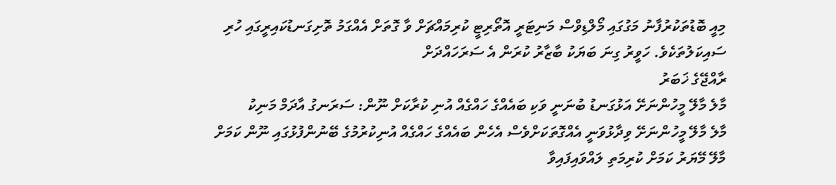މިއީ ބޮޑުތަކުރުފާނު މަގުގައި މޯލްޑިވްސް މަނިޓަރީ އޮތޯރިޓީ ކުރިމައްޗަށް ވާ ގޮތަށް އެއްގަމު ތޮށިގަނޑުކައިރީގައި ހުރި ސައިކަލުތަކެވެ. ހަވީރު ގިނަ ބަޔަކު ބާޒާރު ކުރަން އެ ސަރަހައްދަށް
ރާއްޖޭގެ ޚަބަރު
މާލެ މާލޭ މީހުންނަށޭ އަޅުގަނޑު ބުނަނީ ވަކި ބައެއްގެ ހައްގެއް އުނި ކުރާކަށް ނޫން: ސަރަނގު އާދަމް މަނިކު
މާލެ މާލޭ މީހުންނަށޭ ވިދާޅުވަނީ އެއްގޮތަކަށްވެސް އެހެން ބައެއްގެ ހައްގެއް އުނިކުރުމުގެ ބޭނުންފުޅުގައި ނޫން ކަމަށް މާލޭ މޭޔަރު ކަމަށް ކުރިމަތި ލައްވައިފައިވާ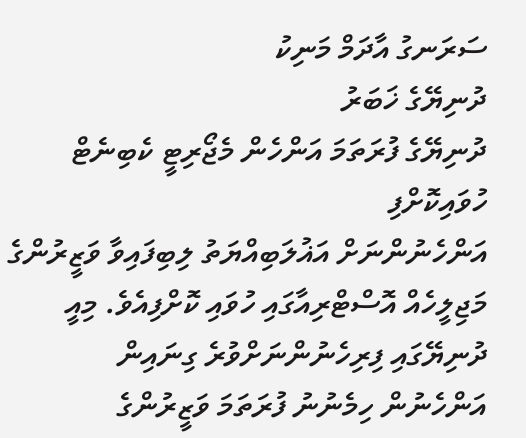ސަރަނގު އާދަމް މަނިކު
ދުނިޔޭގެ ޚަބަރު
ދުނިޔޭގެ ފުރަތަމަ އަންހެން މެޖޯރިޓީ ކެބިނެޓް ހުވައިކޮށްފި
އަންހެނުންނަށް އަޣުލަބިއްޔަތު ލިބިފައިވާ ވަޒީރުންގެ މަޖިލީހެއް އޮސްޓްރިއާގައި ހުވައި ކޮށްފިއެވެ. މިއީ ދުނިޔޭގައި ފިރިހެނުންނަށްވުރެ ގިނައިން އަންހެނުން ހިމެނުނު ފުރަތަމަ ވަޒީރުންގެ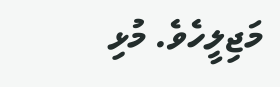މަޖިލީހެވެ. މުޅި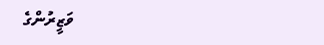ވަޒީރުންގެ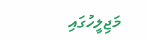މަޖިލީހުގައި